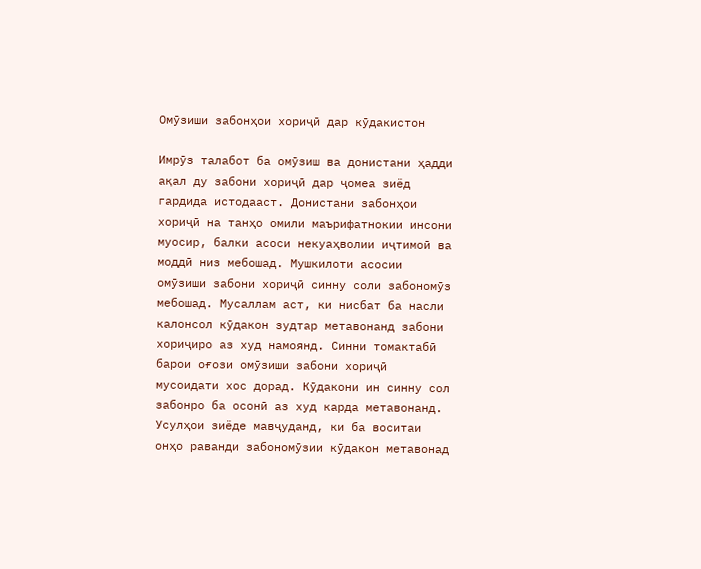Омӯзиши забонҳои хориҷӣ дар кӯдакистон

Имрӯз талабот ба омӯзиш ва донистани ҳадди ақал ду забони хориҷӣ дар ҷомеа зиёд гардида истодааст. Донистани забонҳои хориҷӣ на танҳо омили маърифатнокии инсони муосир, балки асоси некуаҳволии иҷтимоӣ ва моддӣ низ мебошад. Мушкилоти асосии омӯзиши забони хориҷӣ синну соли забономӯз мебошад. Мусаллам аст, ки нисбат ба насли калонсол кӯдакон зудтар метавонанд забони хориҷиро аз худ намоянд. Синни томактабӣ барои оғози омӯзиши забони хориҷӣ мусоидати хос дорад. Кӯдакони ин синну сол забонро ба осонӣ аз худ карда метавонанд. Усулҳои зиёде мавҷуданд, ки ба воситаи онҳо раванди забономӯзии кӯдакон метавонад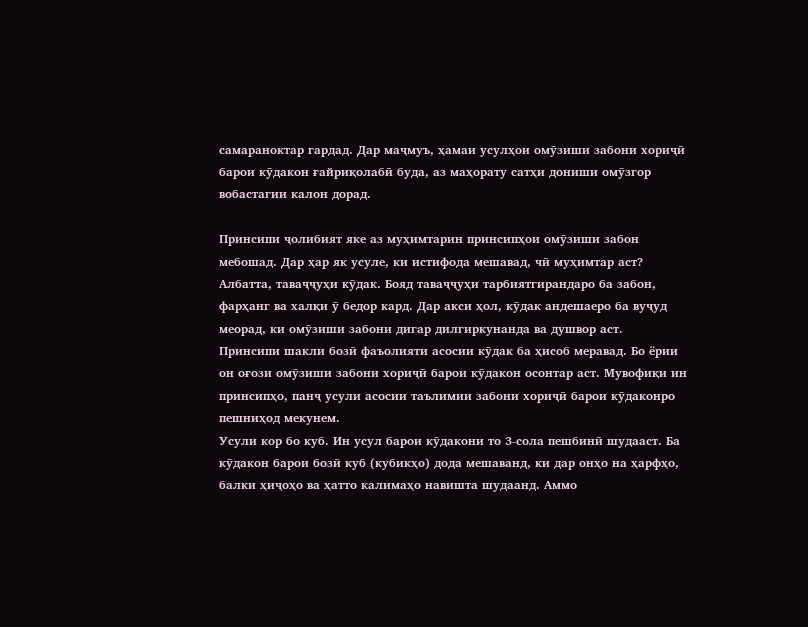самараноктар гардад. Дар маҷмуъ, ҳамаи усулҳои омӯзиши забони хориҷӣ барои кӯдакон ғайриқолабӣ буда, аз маҳорату сатҳи дониши омӯзгор вобастагии калон дорад.

Принсипи ҷолибият яке аз муҳимтарин принсипҳои омӯзиши забон мебошад. Дар ҳар як усуле, ки истифода мешавад, чӣ муҳимтар аст? Албатта, таваҷҷуҳи кӯдак. Бояд таваҷҷуҳи тарбиятгирандаро ба забон, фарҳанг ва халқи ӯ бедор кард. Дар акси ҳол, кӯдак андешаеро ба вуҷуд меорад, ки омӯзиши забони дигар дилгиркунанда ва душвор аст.
Принсипи шакли бозӣ фаъолияти асосии кӯдак ба ҳисоб меравад. Бо ёрии он оғози омӯзиши забони хориҷӣ барои кӯдакон осонтар аст. Мувофиқи ин принсипҳо, панҷ усули асосии таълимии забони хориҷӣ барои кӯдаконро пешниҳод мекунем.
Усули кор бо куб. Ин усул барои кӯдакони то 3-сола пешбинӣ шудааст. Ба кӯдакон барои бозӣ куб (кубикҳо) дода мешаванд, ки дар онҳо на ҳарфҳо, балки ҳиҷоҳо ва ҳатто калимаҳо навишта шудаанд. Аммо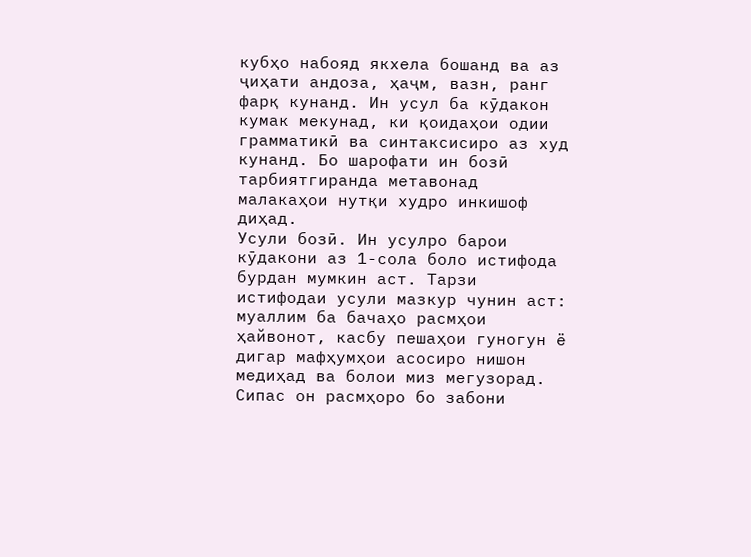кубҳо набояд якхела бошанд ва аз ҷиҳати андоза, ҳаҷм, вазн, ранг фарқ кунанд. Ин усул ба кӯдакон кумак мекунад, ки қоидаҳои одии грамматикӣ ва синтаксисиро аз худ кунанд. Бо шарофати ин бозӣ тарбиятгиранда метавонад малакаҳои нутқи худро инкишоф диҳад.
Усули бозӣ. Ин усулро барои кӯдакони аз 1-сола боло истифода бурдан мумкин аст. Тарзи истифодаи усули мазкур чунин аст: муаллим ба бачаҳо расмҳои ҳайвонот, касбу пешаҳои гуногун ё дигар мафҳумҳои асосиро нишон медиҳад ва болои миз мегузорад. Сипас он расмҳоро бо забони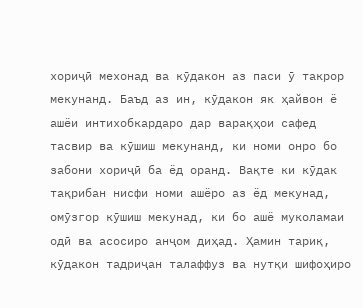хориҷӣ мехонад ва кӯдакон аз паси ӯ такрор мекунанд. Баъд аз ин, кӯдакон як ҳайвон ё ашёи интихобкардаро дар варақҳои сафед тасвир ва кӯшиш мекунанд, ки номи онро бо забони хориҷӣ ба ёд оранд. Вақте ки кӯдак тақрибан нисфи номи ашёро аз ёд мекунад, омӯзгор кӯшиш мекунад, ки бо ашё муколамаи одӣ ва асосиро анҷом диҳад. Ҳамин тариқ, кӯдакон тадриҷан талаффуз ва нутқи шифоҳиро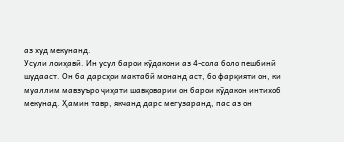аз худ мекунанд.
Усули лоиҳавӣ. Ин усул барои кӯдакони аз 4-сола боло пешбинӣ шудааст. Он ба дарсҳои мактабӣ монанд аст, бо фарқияти он, ки муаллим мавзуъро ҷиҳати шавқоварии он барои кӯдакон интихоб мекунад. Ҳамин тавр, якчанд дарс мегузаранд, пас аз он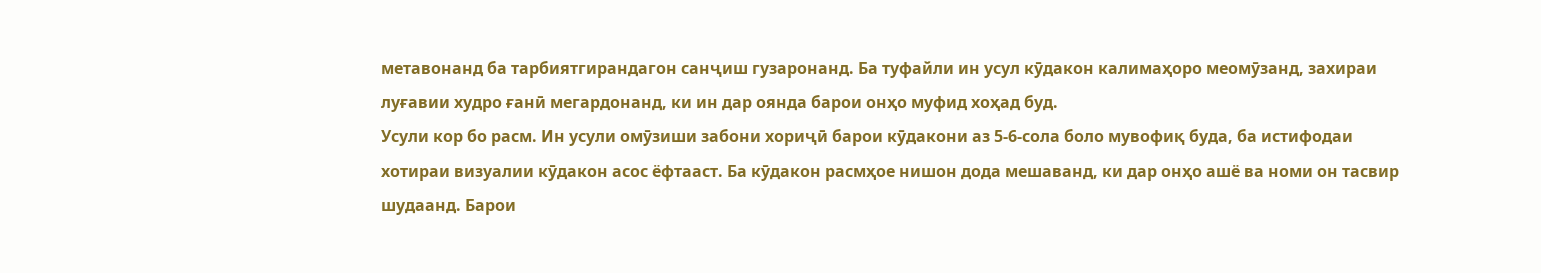метавонанд ба тарбиятгирандагон санҷиш гузаронанд. Ба туфайли ин усул кӯдакон калимаҳоро меомӯзанд, захираи луғавии худро ғанӣ мегардонанд, ки ин дар оянда барои онҳо муфид хоҳад буд.
Усули кор бо расм. Ин усули омӯзиши забони хориҷӣ барои кӯдакони аз 5-6-сола боло мувофиқ буда, ба истифодаи хотираи визуалии кӯдакон асос ёфтааст. Ба кӯдакон расмҳое нишон дода мешаванд, ки дар онҳо ашё ва номи он тасвир шудаанд. Барои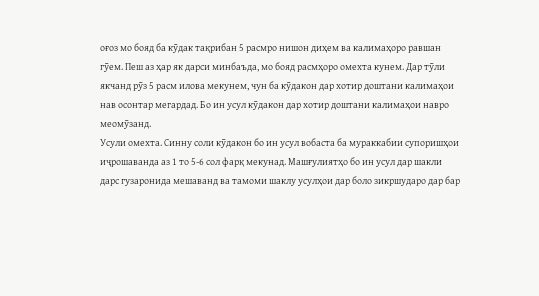оғоз мо бояд ба кӯдак тақрибан 5 расмро нишон диҳем ва калимаҳоро равшан гӯем. Пеш аз ҳар як дарси минбаъда, мо бояд расмҳоро омехта кунем. Дар тӯли якчанд рӯз 5 расм илова мекунем, чун ба кӯдакон дар хотир доштани калимаҳои нав осонтар мегардад. Бо ин усул кӯдакон дар хотир доштани калимаҳои навро меомӯзанд.
Усули омехта. Синну соли кӯдакон бо ин усул вобаста ба мураккабии супоришҳои иҷрошаванда аз 1 то 5-6 сол фарқ мекунад. Машғулиятҳо бо ин усул дар шакли дарс гузаронида мешаванд ва тамоми шаклу усулҳои дар боло зикршударо дар бар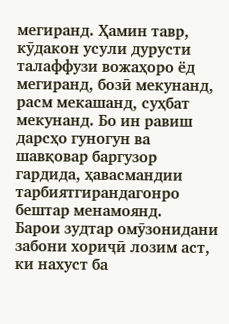мегиранд. Ҳамин тавр, кӯдакон усули дурусти талаффузи вожаҳоро ёд мегиранд, бозӣ мекунанд, расм мекашанд, суҳбат мекунанд. Бо ин равиш дарсҳо гуногун ва шавқовар баргузор гардида, ҳавасмандии тарбиятгирандагонро бештар менамоянд.
Барои зудтар омӯзонидани забони хориҷӣ лозим аст, ки нахуст ба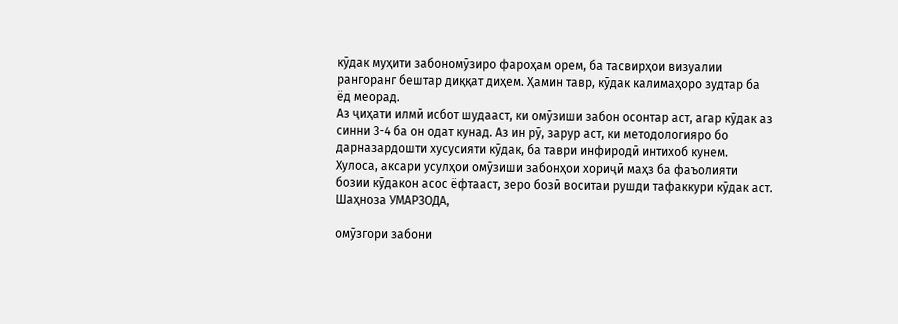кӯдак муҳити забономӯзиро фароҳам орем, ба тасвирҳои визуалии рангоранг бештар диққат диҳем. Ҳамин тавр, кӯдак калимаҳоро зудтар ба ёд меорад.
Аз ҷиҳати илмӣ исбот шудааст, ки омӯзиши забон осонтар аст, агар кӯдак аз синни 3-4 ба он одат кунад. Аз ин рӯ, зарур аст, ки методологияро бо дарназардошти хусусияти кӯдак, ба таври инфиродӣ интихоб кунем.
Хулоса, аксари усулҳои омӯзиши забонҳои хориҷӣ маҳз ба фаъолияти бозии кӯдакон асос ёфтааст, зеро бозӣ воситаи рушди тафаккури кӯдак аст.
Шаҳноза УМАРЗОДА,

омӯзгори забони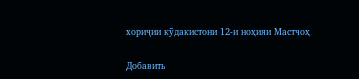хориҷии кӯдакистони 12-и ноҳияи Мастчоҳ

Добавить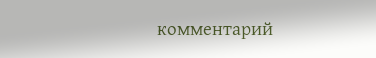комментарий